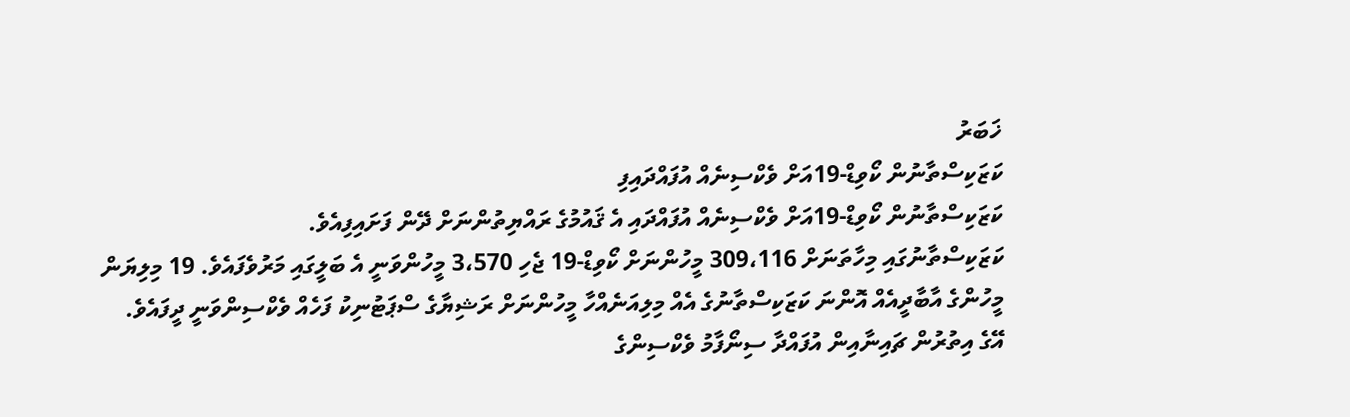ޚަބަރު
ކަޒަކިސްތާނުން ކޯވިޑް-19އަށް ވެކްސިނެއް އުފައްދައިފި
ކަޒަކިސްތާނުން ކޯވިޑް-19އަށް ވެކްސިނެއް އުފައްދައި އެ ޤައުމުގެ ރައްޔިތުންނަށް ދޭން ފަށައިފިއެވެ.
ކަޒަކިސްތާނުގައި މިހާތަނަށް 309،116 މީހުންނަށް ކޯވިޑް-19 ޖެހި 3،570 މީހުންވަނީ އެ ބަލީގައި މަރުވެފައެވެ. 19 މިލިޔަން މީހުންގެ އާބާދީއެއް އޮންނަ ކަޒަކިސްތާނުގެ އެއް މިލިއަނެއްހާ މީހުންނަށް ރަޝިޔާގެ ސްޕަޓުނިކު ފަހެއް ވެކްސިންވަނީ ދީފައެވެ. އޭގެ އިތުރުން ޗައިނާއިން އުފައްދާ ސިނޯފާމު ވެކްސިންގެ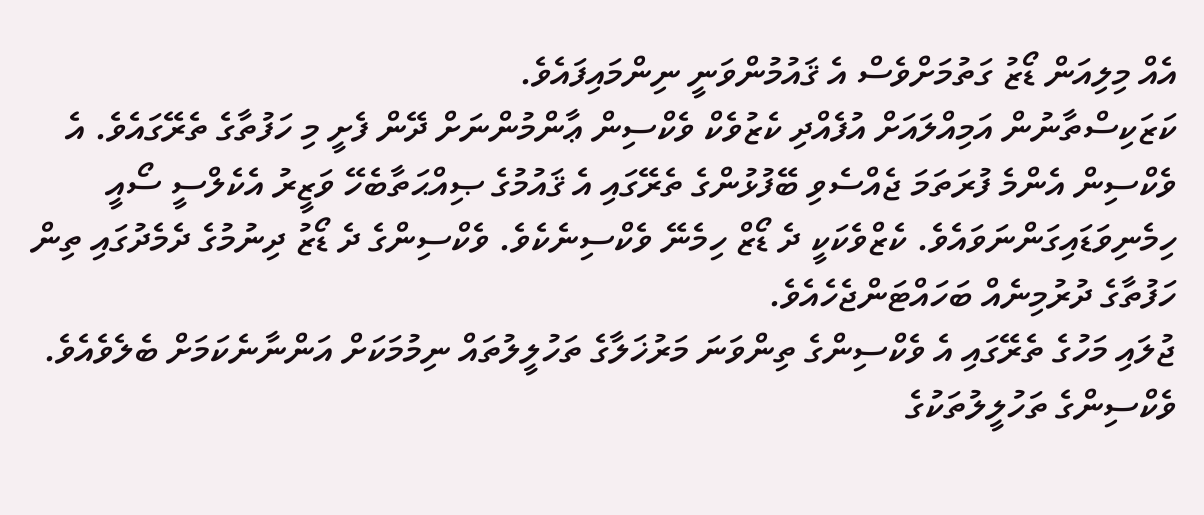އެއް މިލިއަން ޑޯޒު ގަތުމަށްވެސް އެ ޤައުމުންވަނީ ނިންމައިފައެވެ.
ކަޒަކިސްތާނުން އަމިއްލައަށް އުފެއްދި ކެޒުވެކް ވެކްސިން ޢާންމުންނަށް ދޭން ފެށީ މި ހަފުތާގެ ތެރޭގައެވެ. އެ ވެކްސިން އެންމެ ފުރަތަމަ ޖެއްސެވި ބޭފުޅުންގެ ތެރޭގައި އެ ޤައުމުގެ ޞިއްޙަތާބެހޭ ވަޒީރު އެކެލްސީ ސޯއީ ހިމެނިވަޑައިގަންނަވައެވެ. ކެޒްވެކަކީ ދެ ޑޯޒް ހިމެނޭ ވެކްސިނެކެވެ. ވެކްސިންގެ ދެ ޑޯޒު ދިނުމުގެ ދެމެދުގައި ތިން ހަފުތާގެ ދުރުމިނެއް ބަހައްޓަންޖެހެއެވެ.
ޖުލައި މަހުގެ ތެރޭގައި އެ ވެކްސިންގެ ތިންވަނަ މަރުޚަލާގެ ތަހުލީލުތައް ނިމުމަކަށް އަންނާނެކަމަށް ބެލެވެއެވެ. ވެކްސިންގެ ތަހުލީލުތަކުގެ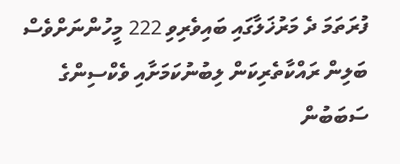ފުރަތަމަ ދެ މަރުޚަލާގައި ބައިވެރިވި 222 މީހުންނަށްވެސް ބަލިން ރައްކާތެރިކަން ލިބުނުކަމަށާއި ވެކްސިންގެ ސަބަބުން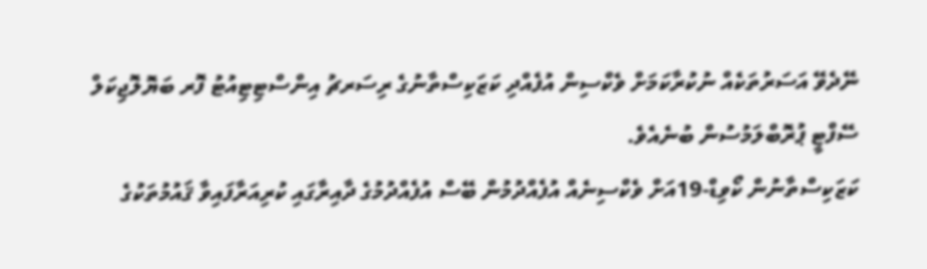ނޭދެވޭ އަސަރުތަކެއް ނުކުރާކަމަށް ވެކްސިން އުފެއްދި ކަޒަކިސްތާނުގެ ރިސަރޗު އިންސްޓިޓިއުޓު ފޮރ ބަޔޮލޮޖިކަލް ސޭފްޓީ ޕުރޮބްލަމުސުން ބުނެއެވެ.
ކަޒަކިސްތާނުން ކޯވިޑް-19އަށް ވެކްސިނެއް އުފެއްދުމުން ބޭސް އުފެއްދުމުގެ ދާއިރާގައި ކުރިއަރާފައިވާ ޤައުމުތަކުގެ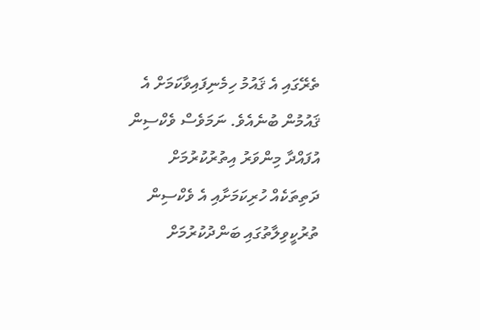ތެރޭގައި އެ ޤައުމު ހިމެނިފައިވާކަމަށް އެ ޤައުމުން ބުނެއެވެ. ނަމަވެސް ވެކްސިން އުފައްދާ މިންވަރު އިތުރުކުރުމަށް ދަތިތަކެއް ހުރިކަމަށާއި އެ ވެކްސިން ތުރުކީވިލާތުގައި ބަންދުކުރުމަށް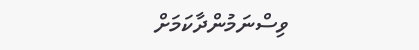ވިސްނަމުންދާކަމަށް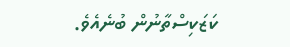ކަޒަކިސްތާނުން ބުނެއެވެ.